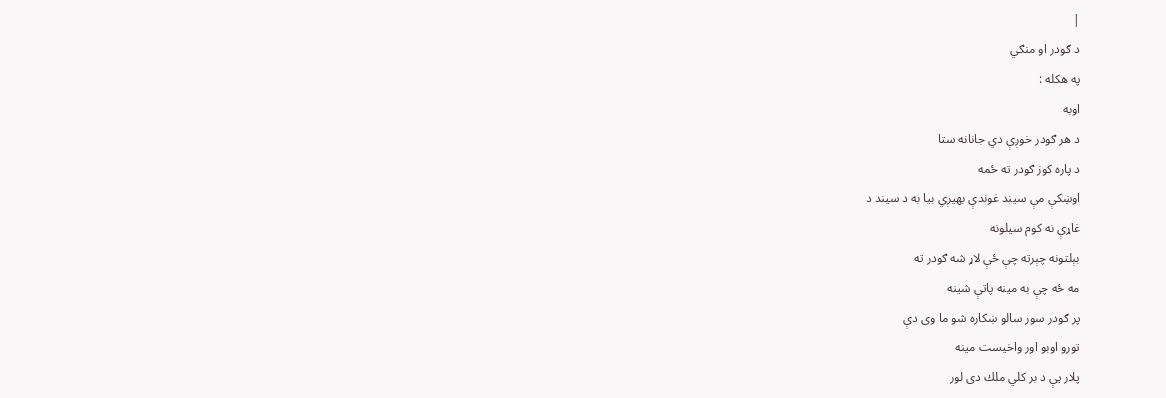|
د ګودر او منګي
په هكله :
اوبه
د هر ګودر خوږې دي جانانه ستا
د پاره كوز ګودر ته ځمه
اوښكې مې سيند غوندې بهيږي بيا به د سيند د
غاړې نه كوم سيلونه
بېلتونه چېرته چې ځې لاړ شه ګودر ته
مه ځه چې به مينه پاتې شينه
پر ګودر سور سالو ښكاره شو ما وى دې
تورو اوبو اور واخيست مينه
پلار يې د بر كلي ملك دى لور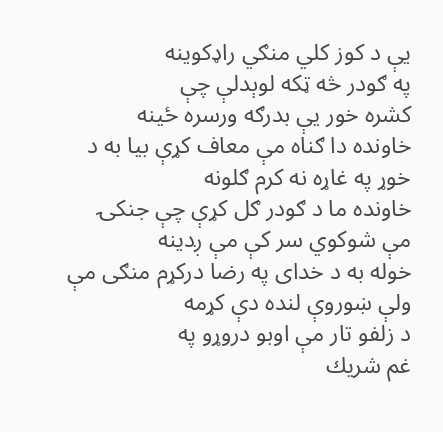يې د كوز كلي منګي راډكوينه
په ګودر څه ټكه لوېدلې چې
كشره خور يې بدرګه ورسره ځينه
خاونده دا ګناه مې معاف كړې بيا به د
خوړ په غاړه نه كرم ګلونه
خاونده ما د ګودر ګل كړې چې جنكۍ
مې شوكوي سر كې مې ږدينه
خوله به د خداى په رضا دركړم منګى مې
ولې ښوروې لنده دې كړمه
د زلفو تار مې اوبو دروړو په
غم شريك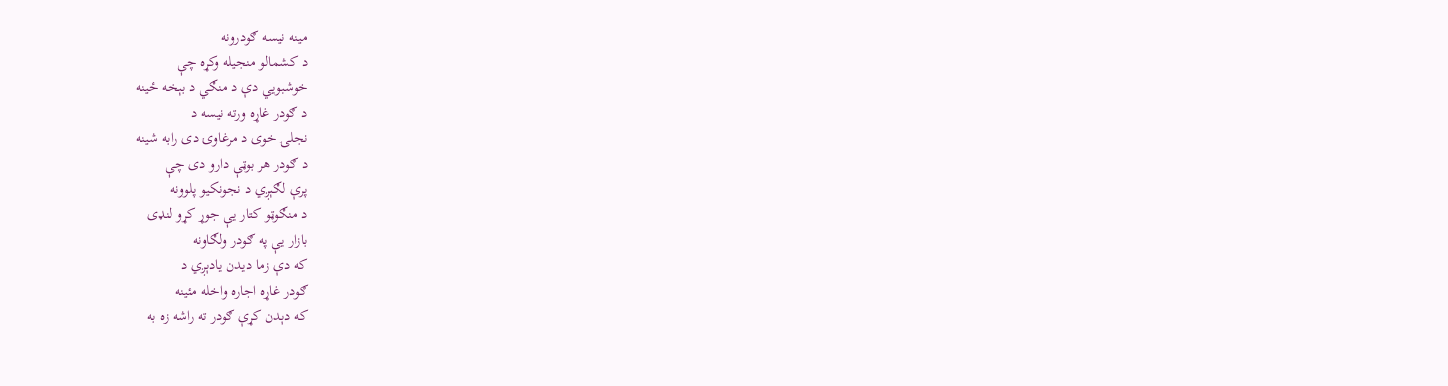مينه نيسه ګودرونه
د كشمالو منجيله وكړه چې
خوشبويي دې د منګي د بېخه ځينه
د ګودر غاړه ورته نيسه د
نجلۍ خوى د مرغاوۍ دى رابه شينه
د ګودر هر بوټې دارو دى چې
پرې لګېږي د نجونكيو پلوونه
د منګوټو كتار يې جوړ كړو لنډى
بازار يې په ګودر ولګاونه
كه دې زما ديدن يادېږي د
ګودر غاړه اجاره واخله مئينه
كه دېدن كړې ګودر ته راشه زه به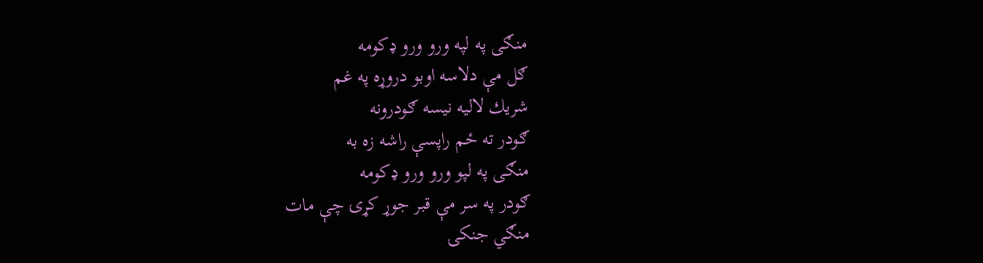منګى په لپه ورو ورو ډكومه
ګل مې دلاسه اوبو دروړه په غم
شريك لاليه نيسه ګودرونه
ګودر ته ځم راپسې راشه زه به
منګى په لپو ورو ورو ډكومه
ګودر په سر مې قبر جوړ كړۍ چې مات
منګي جنكۍ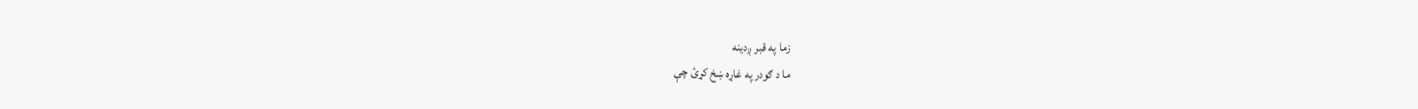زما په قبر ږدينه
ما د ګودر په غاړه ښخ كړئ چې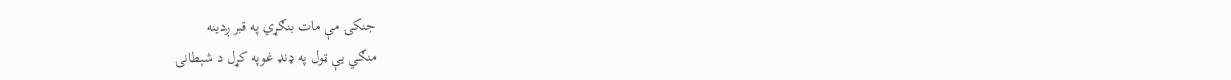جنكۍ مې مات بنګړي په قبر ږدينه
منګي يې ټول په ډنډ غوپه كړل د شېطانۍ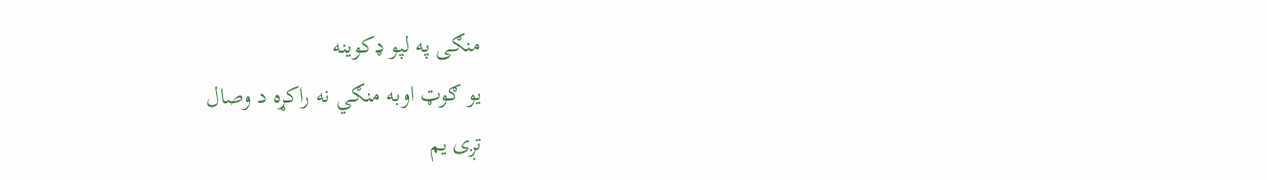منګى په لپو ډكوينه
يو ګوټ اوبه منګي نه راكړه د وصال
تږى يم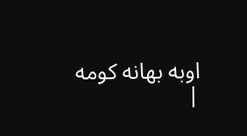اوبه بهانه كومه
|